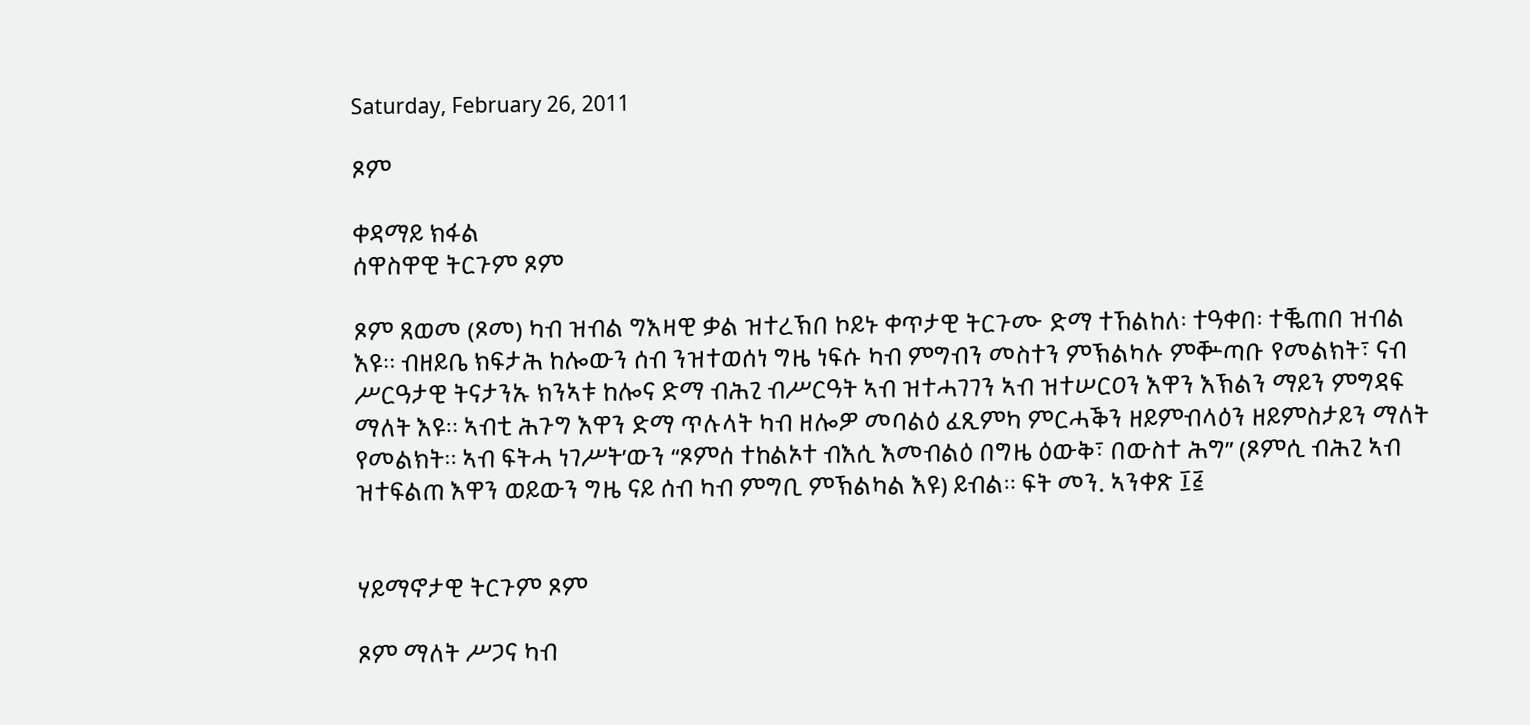Saturday, February 26, 2011

ጾም

ቀዳማይ ክፋል
ሰዋስዋዊ ትርጉም ጾም

ጾም ጸወመ (ጾመ) ካብ ዝብል ግእዛዊ ቃል ዝተረኽበ ኮይኑ ቀጥታዊ ትርጉሙ ድማ ተኸልከለ፡ ተዓቀበ፡ ተቘጠበ ዝብል እዩ። ብዘይቤ ክፍታሕ ከሎውን ሰብ ንዝተወሰነ ግዜ ነፍሱ ካብ ምግብን መስተን ምኽልካሉ ምቝጣቡ የመልክት፣ ናብ ሥርዓታዊ ትናታንኡ ክንኣቱ ከሎና ድማ ብሕጊ ብሥርዓት ኣብ ዝተሓገገን ኣብ ዝተሠርዐን እዋን እኽልን ማይን ምግዳፍ ማለት እዩ። ኣብቲ ሕጉግ እዋን ድማ ጥሉላት ካብ ዘሎዎ መባልዕ ፈጺምካ ምርሓቕን ዘይምብላዕን ዘይምስታይን ማለት የመልክት። ኣብ ፍትሓ ነገሥት’ውን “ጾምሰ ተከልኦተ ብእሲ እመብልዕ በግዜ ዕውቅ፣ በውስተ ሕግ” (ጾምሲ ብሕጊ ኣብ ዝተፍልጠ እዋን ወይውን ግዜ ናይ ሰብ ካብ ምግቢ ምኽልካል እዩ) ይብል። ፍት መን. ኣንቀጽ ፲፭


ሃይማኖታዊ ትርጉም ጾም

ጾም ማለት ሥጋና ካብ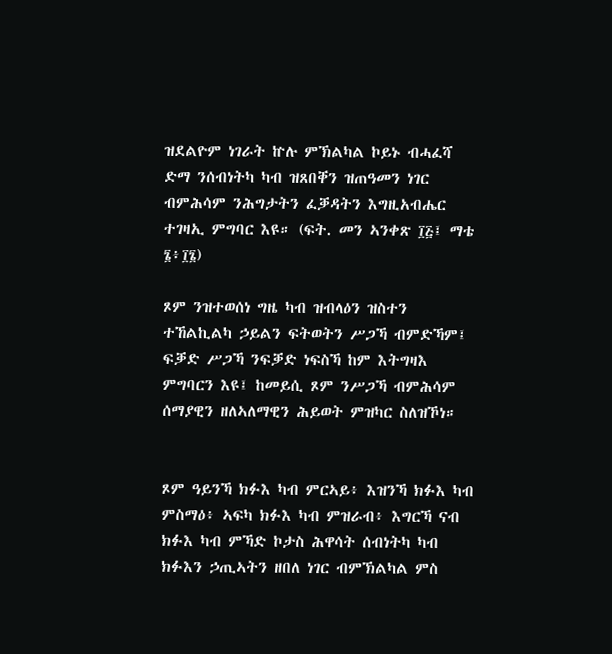ዝደልዮም ነገራት ኵሉ ምኽልካል ኮይኑ ብሓፈሻ ድማ ንሰብነትካ ካብ ዝጸበቐን ዝጠዓመን ነገር ብምሕሳም ንሕግታትን ፈቓዳትን እግዚአብሔር ተገዛኢ ምግባር እዩ። (ፍት. መን ኣንቀጽ ፲፭፤ ማቴ ፮፥፲፮)

ጾም ንዝተወሰነ ግዜ ካብ ዝብላዕን ዝስተን ተኸልኪልካ ኃይልን ፍትወትን ሥጋኻ ብምድኻም፤ ፍቓድ ሥጋኻ ንፍቓድ ነፍስኻ ከም እትግዛእ ምግባርን እዩ፤ ከመይሲ ጾም ንሥጋኻ ብምሕሳም ሰማያዊን ዘለኣለማዊን ሕይወት ምዝካር ስለዝኾነ።


ጾም ዓይንኻ ክፉእ ካብ ምርኣይ፥ እዝንኻ ክፉእ ካብ ምስማዕ፥ ኣፍካ ክፉእ ካብ ምዝራብ፥ እግርኻ ናብ ክፉእ ካብ ምኻድ ኮታስ ሕዋሳት ሰብነትካ ካብ ክፉእን ኃጢኣትን ዘበለ ነገር ብምኽልካል ምስ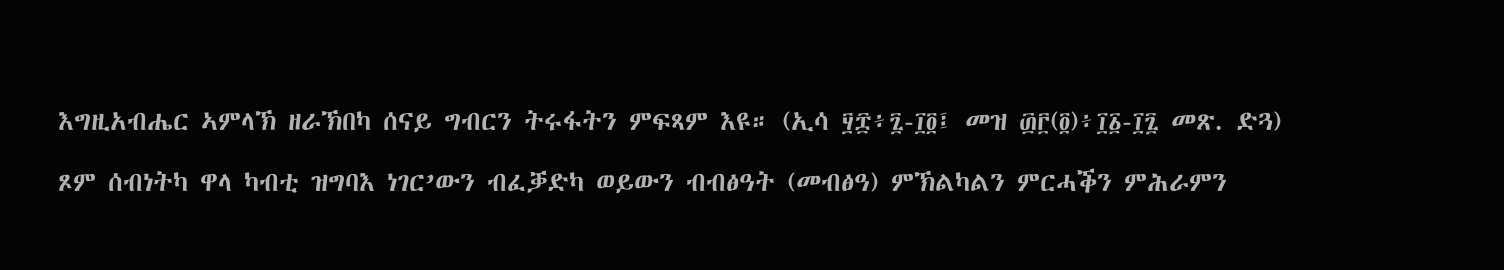እግዚአብሔር ኣምላኽ ዘራኽበካ ሰናይ ግብርን ትሩፋትን ምፍጻም እዩ። (ኢሳ ፶፰፥፯-፲፬፤ መዝ ፴፫(፬)፥፲፩-፲፯ መጽ. ድጓ)

ጾም ሰብነትካ ዋላ ካብቲ ዝግባእ ነገር’ውን ብፈቓድካ ወይውን ብብፅዓት (መብፅዓ) ምኽልካልን ምርሓቕን ምሕራምን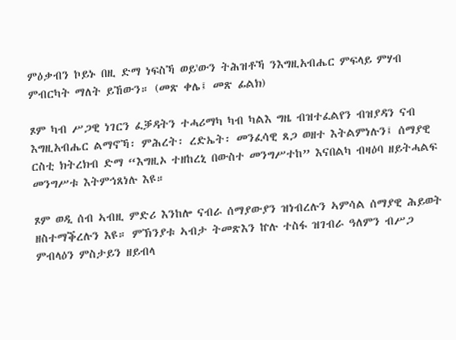ምዕቃብን ኮይኑ በዚ ድማ ነፍስኻ ወይ'ውን ትሕዝቶኻ ንእግዚአብሔር ምፍላይ ምሃብ ምብርካት ማለት ይኸውን። (መጽ ቀሌ፤ መጽ ፊልክ)

ጾም ካብ ሥጋዊ ነገርን ፈቓዳትን ተሓሪማካ ካብ ካልእ ግዜ ብዝተፈልየን ብዝያዳን ናብ እግዚአብሔር ልማኖኻ፡ ምሕረት፡ ረድኤት፡ መንፈሳዊ ጸጋ ወዘተ እትልምነሉን፤ ሰማያዊ ርስቲ ክትረክብ ድማ “እግዚኦ ተዘከረኒ በውስተ መንግሥተከ” እናበልካ ብዛዕባ ዘይትሓልፍ መንግሥቱ እትምኅጸነሉ እዩ።

ጾም ወዲ ሰብ ኣብዚ ምድሪ እንከሎ ናብራ ሰማያውያን ዝነብረሉን ኣምሳል ሰማያዊ ሕይወት ዘስተማቕረሉን እዩ። ምኽንያቱ ኣብታ ትመጽእን ኵሉ ተስፋ ዝገብራ ዓለምን ብሥጋ ምብላዕን ምስታይን ዘይብላ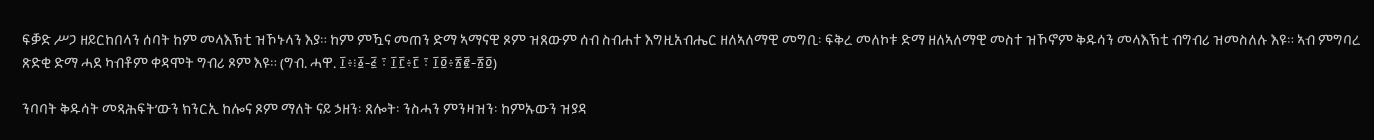ፍቓድ ሥጋ ዘይርከበላን ሰባት ከም መላእኽቲ ዝኾኑላን እያ። ከም ምዃና መጠን ድማ ኣማናዊ ጾም ዝጸውም ሰብ ስብሐተ እግዚአብሔር ዘለኣለማዊ መግቢ፡ ፍቅረ መለኮቱ ድማ ዘለኣለማዊ መስተ ዝኾኖም ቅዱሳን መላእኽቲ ብግብሪ ዝመስለሉ እዩ። ኣብ ምግባረ ጽድቂ ድማ ሓደ ካብቶም ቀዳሞት ግብሪ ጾም እዩ። (ግብ. ሓዋ. ፲፥፧፩-፭ ፣ ፲፫፥፫ ፣ ፲፬፥፳፪-፳፬)

ንባባት ቅዱሳት መጻሕፍት’ውን ክንርኢ ከሎና ጾም ማለት ናይ ኃዘን፡ ጸሎት፡ ንስሓን ምንዛዝን፡ ከምኡውን ዝያዳ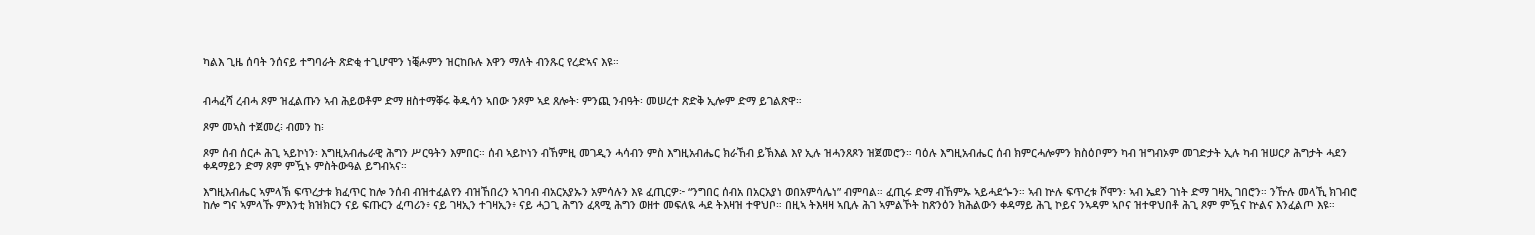ካልእ ጊዜ ሰባት ንሰናይ ተግባራት ጽድቂ ተጊሆሞን ነቒሖምን ዝርከቡሉ እዋን ማለት ብንጹር የረድኣና እዩ።


ብሓፈሻ ረብሓ ጾም ዝፈልጡን ኣብ ሕይወቶም ድማ ዘስተማቐሩ ቅዱሳን ኣበው ንጾም ኣደ ጸሎት፡ ምንጪ ንብዓት፡ መሠረተ ጽድቅ ኢሎም ድማ ይገልጽዋ።

ጾም መኣስ ተጀመረ፧ ብመን ከ፧

ጾም ሰብ ሰርሖ ሕጊ ኣይኮነን፡ እግዚአብሔራዊ ሕግን ሥርዓትን እምበር። ሰብ ኣይኮነን ብኸምዚ መገዲን ሓሳብን ምስ እግዚአብሔር ክራኸብ ይኽእል እየ ኢሉ ዝሓንጸጾን ዝጀመሮን። ባዕሉ እግዚአብሔር ሰብ ክምርሓሎምን ክስዕቦምን ካብ ዝግብኦም መገድታት ኢሉ ካብ ዝሠርዖ ሕግታት ሓደን ቀዳማይን ድማ ጾም ምዃኑ ምስትውዓል ይግብኣና።

እግዚአብሔር ኣምላኽ ፍጥረታቱ ክፈጥር ከሎ ንሰብ ብዝተፈልየን ብዝኸበረን ኣገባብ ብአርአያኡን አምሳሉን እዩ ፈጢርዎ፦ “ንግበር ሰብአ በአርአያነ ወበአምሳሌነ” ብምባል። ፈጢሩ ድማ ብኸምኡ ኣይሓደጐን። ኣብ ኵሉ ፍጥረቱ ሾሞን፡ ኣብ ኤደን ገነት ድማ ገዛኢ ገበሮን። ንዅሉ መላኺ ክገብሮ ከሎ ግና ኣምላኹ ምእንቲ ክዝክርን ናይ ፍጡርን ፈጣሪን፥ ናይ ገዛኢን ተገዛኢን፥ ናይ ሓጋጊ ሕግን ፈጻሚ ሕግን ወዘተ መፍለዪ ሓደ ትእዛዝ ተዋህቦ። በዚኣ ትእዛዛ ኣቢሉ ሕገ ኣምልኾት ከጽንዕን ክሕልውን ቀዳማይ ሕጊ ኮይና ንኣዳም ኣቦና ዝተዋህበቶ ሕጊ ጾም ምዃና ኵልና እንፈልጦ እዩ።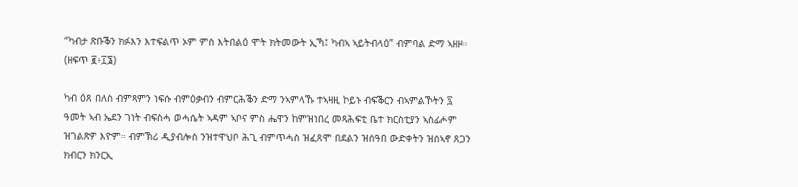“ካብታ ጽቡቕን ክፉእን እተፍልጥ ኦም ምስ እትበልዕ ሞት ክትመውት ኢኻ፤ ካብኣ ኣይትብላዕ” ብምባል ድማ ኣዘዞ። (ዘፍጥ ፪፥፲፮)

ካብ ዕጸ በለስ ብምጻምን ነፍሱ ብምዕቃብን ብምርሕቕን ድማ ንኣምላኹ ተኣዛዚ ኮይኑ ብፍቕርን ብኣምልኾትን ፯ ዓመት ኣብ ኤደን ገነት ብፍስሓ ወሓሴት ኣዳም ኣቦና ምስ ሔዋን ከምዝነበረ መጻሕፍቲ ቤተ ክርስቲያን ኣስፊሖም ዝገልጽዎ እዮም። ብምኽሪ ዲያብሎስ ንዝተዋህቦ ሕጊ ብምጥሓስ ዝፈጸሞ በደልን ዝሰዓበ ውድቀትን ዝሰኣኖ ጸጋን ክብርን ክንርኢ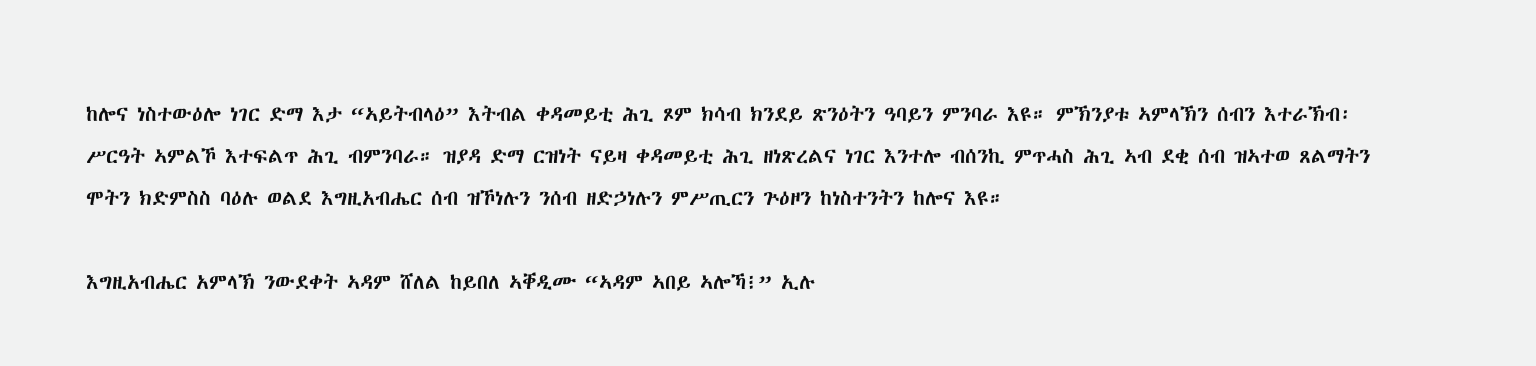ከሎና ነስተውዕሎ ነገር ድማ እታ “ኣይትብላዕ” እትብል ቀዳመይቲ ሕጊ ጾም ክሳብ ክንደይ ጽንዕትን ዓባይን ምንባራ እዩ። ምኽንያቱ ኣምላኽን ሰብን እተራኽብ፡ ሥርዓት ኣምልኾ እተፍልጥ ሕጊ ብምንባራ። ዝያዳ ድማ ርዝነት ናይዛ ቀዳመይቲ ሕጊ ዘነጽረልና ነገር እንተሎ ብሰንኪ ምጥሓስ ሕጊ ኣብ ደቂ ሰብ ዝኣተወ ጸልማትን ሞትን ክድምስስ ባዕሉ ወልደ እግዚአብሔር ሰብ ዝኾነሉን ንሰብ ዘድኃነሉን ምሥጢርን ጕዕዞን ከነስተንትን ከሎና እዩ።

እግዚአብሔር አምላኽ ንውደቀት ኣዳም ሸለል ከይበለ ኣቐዲሙ “ኣዳም ኣበይ ኣሎኻ፧” ኢሉ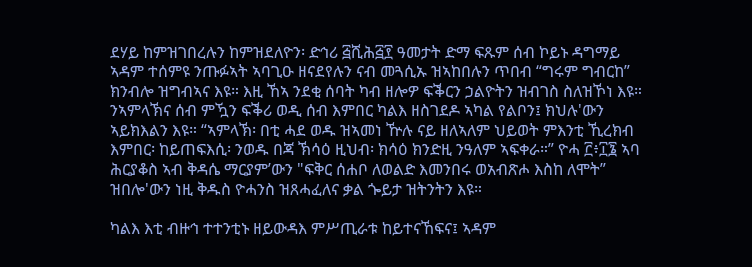ደሃይ ከምዝገበረሉን ከምዝደለዮን፡ ድኅሪ ፭ሺሕ፭፻ ዓመታት ድማ ፍጹም ሰብ ኮይኑ ዳግማይ ኣዳም ተሰምዩ ንጡፉኣት ኣባጊዑ ዘናደየሉን ናብ መጓሲኡ ዝኣከበሉን ጥበብ “ግሩም ግብርከ” ክንብሎ ዝግብኣና እዩ። እዚ ኸኣ ንደቂ ሰባት ካብ ዘሎዎ ፍቕርን ኃልዮትን ዝብገስ ስለዝኾነ እዩ። ንኣምላኽና ሰብ ምዃን ፍቕሪ ወዲ ሰብ እምበር ካልእ ዘስገደዶ ኣካል የልቦን፤ ክህሉ'ውን ኣይክእልን እዩ። “ኣምላኽ፡ በቲ ሓደ ወዱ ዝኣመነ ዅሉ ናይ ዘለኣለም ህይወት ምእንቲ ኺረክብ እምበር፡ ከይጠፍእሲ፡ ንወዱ በጃ ኽሳዕ ዚህብ፡ ክሳዕ ክንድዚ ንዓለም ኣፍቀራ።” ዮሓ ፫፥፲፮ ኣባ ሕርያቆስ ኣብ ቅዳሴ ማርያም’ውን "ፍቅር ሰሐቦ ለወልድ እመንበሩ ወአብጽሖ እስከ ለሞት” ዝበሎ'ውን ነዚ ቅዱስ ዮሓንስ ዝጸሓፈለና ቃል ጐይታ ዝትንትን እዩ።

ካልእ እቲ ብዙኅ ተተንቲኑ ዘይውዳእ ምሥጢራቱ ከይተናኸፍና፤ ኣዳም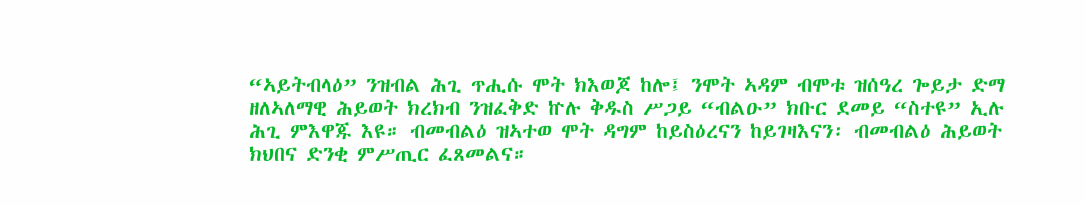“ኣይትብላዕ” ንዝብል ሕጊ ጥሒሱ ሞት ክእወጆ ከሎ፤ ንሞት ኣዳም ብሞቱ ዝሰዓረ ጐይታ ድማ ዘለኣለማዊ ሕይወት ክረክብ ንዝፈቅድ ኵሉ ቅዱስ ሥጋይ “ብልዑ” ክቡር ደመይ “ስተዩ” ኢሉ ሕጊ ምእዋጁ እዩ። ብመብልዕ ዝኣተወ ሞት ዳግም ከይስዕረናን ከይገዛእናን፡ ብመብልዕ ሕይወት ክህበና ድንቂ ምሥጢር ፈጸመልና።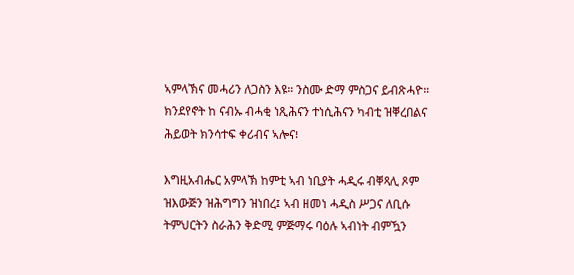ኣምላኽና መሓሪን ለጋስን እዩ። ንስሙ ድማ ምስጋና ይብጽሓዮ። ክንደየኖት ከ ናብኡ ብሓቂ ነጺሕናን ተነሲሕናን ካብቲ ዝቐረበልና ሕይወት ክንሳተፍ ቀሪብና ኣሎና፧

እግዚአብሔር አምላኽ ከምቲ ኣብ ነቢያት ሓዲሩ ብቐጻሊ ጾም ዝእውጅን ዝሕግግን ዝነበረ፤ ኣብ ዘመነ ሓዲስ ሥጋና ለቢሱ ትምህርትን ስራሕን ቅድሚ ምጅማሩ ባዕሉ ኣብነት ብምዃን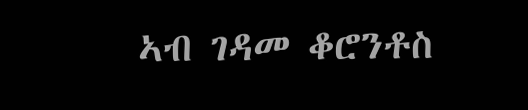ኣብ ገዳመ ቆሮንቶስ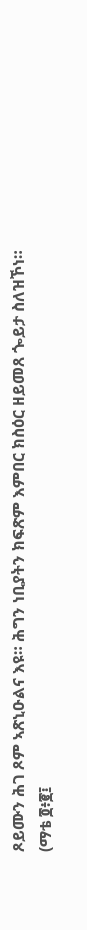ጾይሙን ሕገ ጾም ኣጽኒዑልና እዩ። ሕግን ነቢያትን ክፍጽም እምበር ክስዕር ዘይመጸ ጐይታ ስለዝኾነ። (ማቴ ፬፥፪፤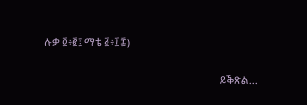ሉቃ ፬፥፪፤ ማቴ ፭፥፲፰)

                                                                                        ይቕጽል...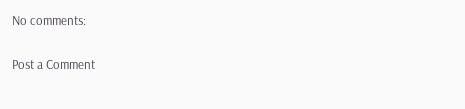No comments:

Post a Comment